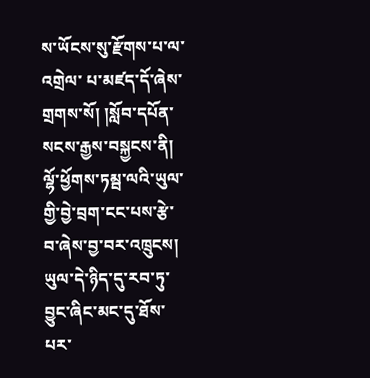ས་ཡོངས་སུ་རྫོགས་པ་ལ་འགྲེལ་ པ་མཛད་དོ་ཞེས་གྲགས་སོ། །སློབ་དཔོན་སངས་རྒྱས་བསྐྱངས་ནི། ལྷོ་ཕྱོགས་ཏམྦ་ལའི་ཡུལ་ གྱི་བྱེ་བྲག་ངང་པས་རྩེ་བ་ཞེས་བྱ་བར་འཁྲུངས། ཡུལ་དེ་ཉིད་དུ་རབ་ཏུ་བྱུང་ཞིང་མང་དུ་ཐོས་ པར་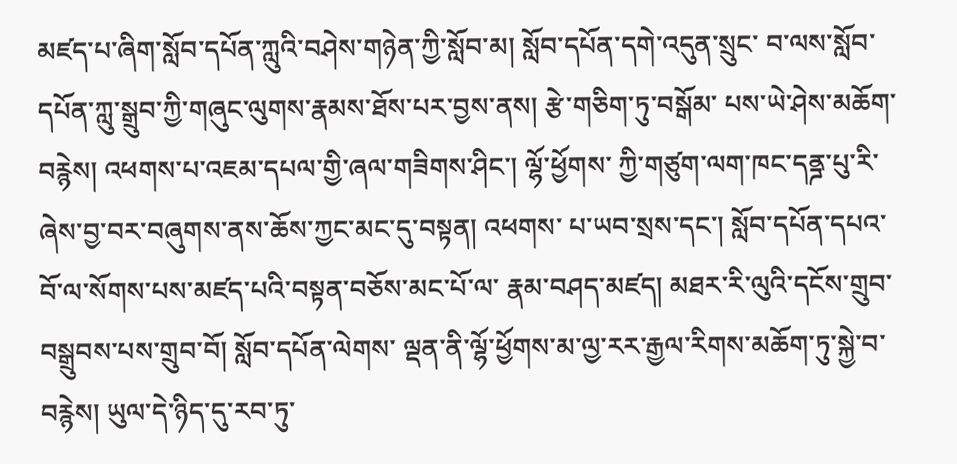མཛད་པ་ཞིག་སློབ་དཔོན་ཀླུའི་བཤེས་གཉེན་ཀྱི་སློབ་མ། སློབ་དཔོན་དགེ་འདུན་སྲུང་ བ་ལས་སློབ་དཔོན་ཀླུ་སྒྲུབ་ཀྱི་གཞུང་ལུགས་རྣམས་ཐོས་པར་བྱས་ནས། རྩེ་གཅིག་ཏུ་བསྒོམ་ པས་ཡེ་ཤེས་མཆོག་བརྙེས། འཕགས་པ་འཇམ་དཔལ་གྱི་ཞལ་གཟིགས་ཤིང་། ལྷོ་ཕྱོགས་ ཀྱི་གཙུག་ལག་ཁང་དནྜ་པུ་རི་ཞེས་བྱ་བར་བཞུགས་ནས་ཆོས་ཀྱང་མང་དུ་བསྟན། འཕགས་ པ་ཡབ་སྲས་དང་། སློབ་དཔོན་དཔའ་བོ་ལ་སོགས་པས་མཛད་པའི་བསྟན་བཅོས་མང་པོ་ལ་ རྣམ་བཤད་མཛད། མཐར་རི་ལུའི་དངོས་གྲུབ་བསྒྲུབས་པས་གྲུབ་བོ། སློབ་དཔོན་ལེགས་ ལྡན་ནི་ལྷོ་ཕྱོགས་མ་ལྱ་རར་རྒྱལ་རིགས་མཆོག་ཏུ་སྐྱེ་བ་བརྙེས། ཡུལ་དེ་ཉིད་དུ་རབ་ཏུ་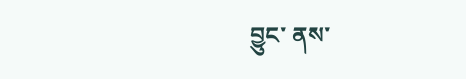བྱུང་ ནས་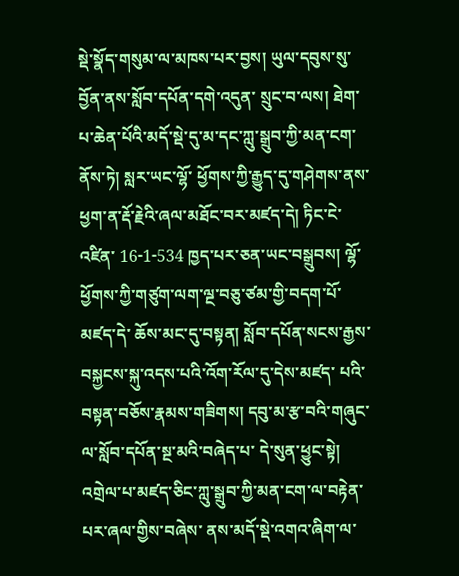སྡེ་སྣོད་གསུམ་ལ་མཁས་པར་བྱས། ཡུལ་དབུས་སུ་བྱོན་ནས་སློབ་དཔོན་དགེ་འདུན་ སྲུང་བ་ལས། ཐེག་པ་ཆེན་པོའི་མདོ་སྡེ་དུ་མ་དང་ཀླུ་སྒྲུབ་ཀྱི་མན་ངག་ནོས་ཏེ། སླར་ཡང་ལྷོ་ ཕྱོགས་ཀྱི་རྒྱུད་དུ་གཤེགས་ནས་ཕྱག་ན་རྡོ་རྗེའི་ཞལ་མཐོང་བར་མཛད་དེ། ཏིང་ངེ་འཛིན་ 16-1-534 ཁྱད་པར་ཅན་ཡང་བསྒྲུབས། ལྷོ་ཕྱོགས་ཀྱི་གཙུག་ལག་ལྔ་བཅུ་ཙམ་གྱི་བདག་པོ་མཛད་དེ་ ཆོས་མང་དུ་བསྟན། སློབ་དཔོན་སངས་རྒྱས་བསྐྱངས་སྐུ་འདས་པའི་འོག་རོལ་དུ་དེས་མཛད་ པའི་བསྟན་བཅོས་རྣམས་གཟིགས། དབུ་མ་རྩ་བའི་གཞུང་ལ་སློབ་དཔོན་སྔ་མའི་བཞེད་པ་ དེ་སུན་ཕྱུང་སྟེ། འགྲེལ་པ་མཛད་ཅིང་ཀླུ་སྒྲུབ་ཀྱི་མན་ངག་ལ་བརྟེན་པར་ཞལ་གྱིས་བཞེས་ ནས་མདོ་སྡེ་འགའ་ཞིག་ལ་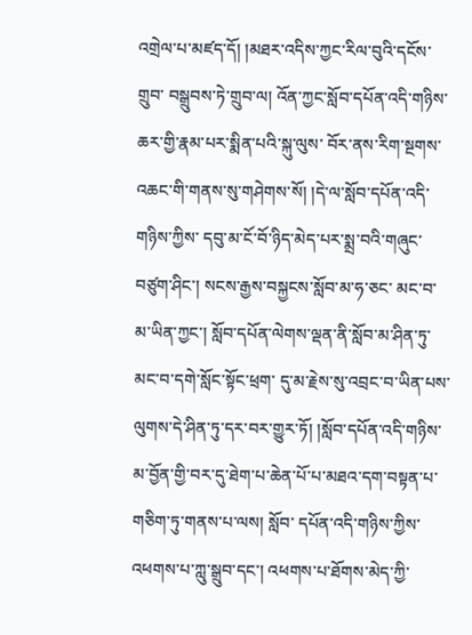འགྲེལ་པ་མཛད་དོ། །མཐར་འདིས་ཀྱང་རིལ་བུའི་དངོས་གྲུབ་ བསྒྲུབས་ཏེ་གྲུབ་ལ། འོན་ཀྱང་སློབ་དཔོན་འདི་གཉིས་ཆར་གྱི་རྣམ་པར་སྨིན་པའི་སྐུ་ལུས་ བོར་ནས་རིག་སྔགས་འཆང་གི་གནས་སུ་གཤེགས་སོ། །དེ་ལ་སློབ་དཔོན་འདི་གཉིས་ཀྱིས་ དབུ་མ་ངོ་བོ་ཉིད་མེད་པར་སྨྲ་བའི་གཞུང་བཙུག་ཤིང་། སངས་རྒྱས་བསྐྱངས་སློབ་མ་ཧ་ཅང་ མང་བ་མ་ཡིན་ཀྱང་། སློབ་དཔོན་ལེགས་ལྡན་ནི་སློབ་མ་ཤིན་ཏུ་མང་བ་དགེ་སློང་སྟོང་ཕྲག་ དུ་མ་རྗེས་སུ་འབྲང་བ་ཡིན་པས་ལུགས་དེ་ཤིན་ཏུ་དར་བར་གྱུར་ཏོ། །སློབ་དཔོན་འདི་གཉིས་ མ་བྱོན་གྱི་བར་དུ་ཐེག་པ་ཆེན་པོ་པ་མཐའ་དག་བསྟན་པ་གཅིག་ཏུ་གནས་པ་ལས། སློབ་ དཔོན་འདི་གཉིས་ཀྱིས་འཕགས་པ་ཀླུ་སྒྲུབ་དང་། འཕགས་པ་ཐོགས་མེད་ཀྱི་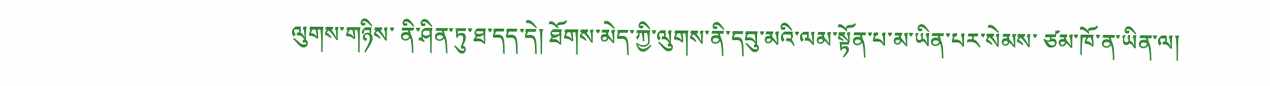ལུགས་གཉིས་ ནི་ཤིན་ཏུ་ཐ་དད་དེ། ཐོགས་མེད་ཀྱི་ལུགས་ནི་དབུ་མའི་ལམ་སྟོན་པ་མ་ཡིན་པར་སེམས་ ཙམ་ཁོ་ན་ཡིན་ལ།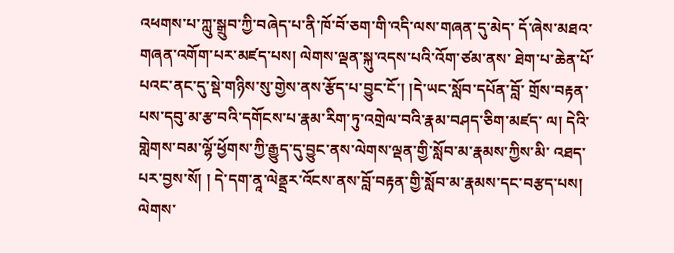འཕགས་པ་ཀླུ་སྒྲུབ་ཀྱི་བཞེད་པ་ནི་ཁོ་བོ་ཅག་གི་འདི་ལས་གཞན་དུ་མེད་ དོ་ཞེས་མཐའ་གཞན་འགོག་པར་མཛད་པས། ལེགས་ལྡན་སྐུ་འདས་པའི་འོག་ཙམ་ནས་ ཐེག་པ་ཆེན་པོ་པའང་ནང་དུ་སྡེ་གཉིས་སུ་གྱེས་ནས་རྩོད་པ་བྱུང་ངོ་། །དེ་ཡང་སློབ་དཔོན་བློ་ གྲོས་བརྟན་པས་དབུ་མ་རྩ་བའི་དགོངས་པ་རྣམ་རིག་ཏུ་འགྲེལ་བའི་རྣམ་བཤད་ཅིག་མཛད་ ལ། དེའི་གླེགས་བམ་ལྷོ་ཕྱོགས་ཀྱི་རྒྱུད་དུ་བྱུང་ནས་ལེགས་ལྡན་གྱི་སློབ་མ་རྣམས་ཀྱིས་མི་ འཐད་པར་བྱས་སོ། ། དེ་དག་ནཱ་ལེནྡྲར་འོངས་ནས་བློ་བརྟན་གྱི་སློབ་མ་རྣམས་དང་བརྩད་པས། ལེགས་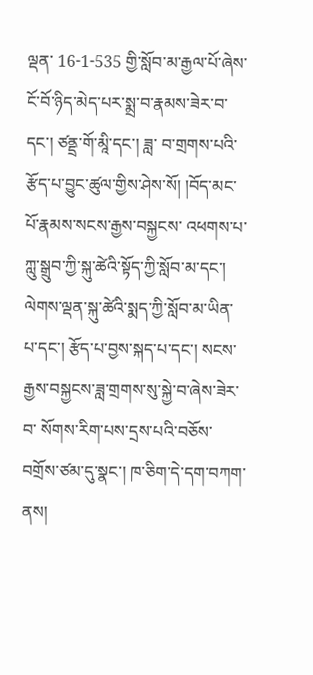ལྡན་ 16-1-535 གྱི་སློབ་མ་རྒྱལ་པོ་ཞེས་ངོ་བོ་ཉིད་མེད་པར་སྨྲ་བ་རྣམས་ཟེར་བ་དང་། ཙནྡྲ་གོ་མཱི་དང་། ཟླ་ བ་གྲགས་པའི་རྩོད་པ་བྱུང་ཚུལ་གྱིས་ཤེས་སོ། །བོད་མང་པོ་རྣམས་སངས་རྒྱས་བསྐྱངས་ འཕགས་པ་ཀླུ་སྒྲུབ་ཀྱི་སྐུ་ཚེའི་སྟོད་ཀྱི་སློབ་མ་དང་། ལེགས་ལྡན་སྐུ་ཚེའི་སྨད་ཀྱི་སློབ་མ་ཡིན་ པ་དང་། རྩོད་པ་བྱས་སྐད་པ་དང་། སངས་རྒྱས་བསྐྱངས་ཟླ་གྲགས་སུ་སྐྱེ་བ་ཞེས་ཟེར་བ་ སོགས་རིག་པས་དྲས་པའི་བཅོས་བགྲོས་ཙམ་དུ་སྣང་། ཁ་ཅིག་དེ་དག་བཀག་ནས།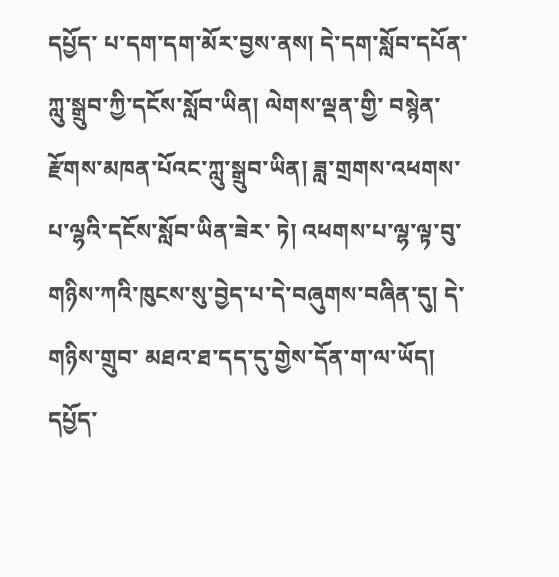དཔྱོད་ པ་དག་དག་མོར་བྱས་ནས། དེ་དག་སློབ་དཔོན་ཀླུ་སྒྲུབ་ཀྱི་དངོས་སློབ་ཡིན། ལེགས་ལྡན་གྱི་ བསྙེན་རྫོགས་མཁན་པོའང་ཀླུ་སྒྲུབ་ཡིན། ཟླ་གྲགས་འཕགས་པ་ལྷའི་དངོས་སློབ་ཡིན་ཟེར་ ཏེ། འཕགས་པ་ལྷ་ལྟ་བུ་གཉིས་ཀའི་ཁུངས་སུ་བྱེད་པ་དེ་བཞུགས་བཞིན་དུ། དེ་གཉིས་གྲུབ་ མཐའ་ཐ་དད་དུ་གྱེས་དོན་ག་ལ་ཡོད། དཔྱོད་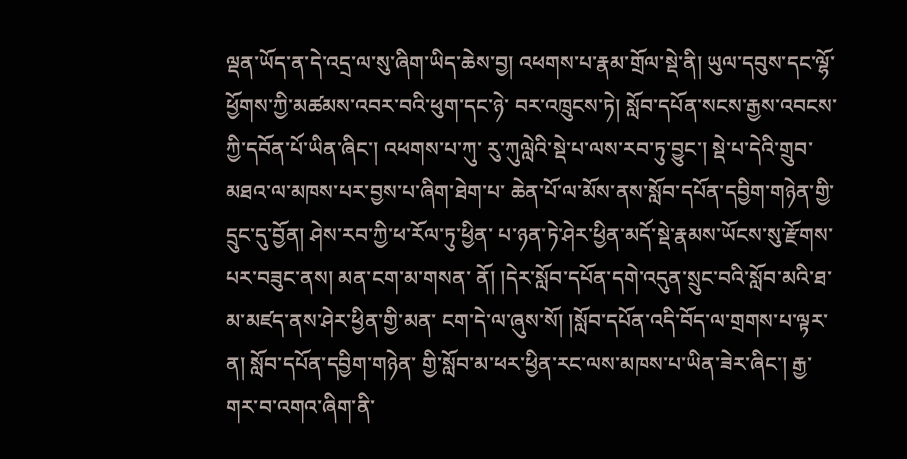ལྡན་ཡོད་ན་དེ་འདྲ་ལ་སུ་ཞིག་ཡིད་ཆེས་བྱ། འཕགས་པ་རྣམ་གྲོལ་སྡེ་ནི། ཡུལ་དབུས་དང་ལྷོ་ཕྱོགས་ཀྱི་མཚམས་འབར་བའི་ཕུག་དང་ཉེ་ བར་འཁྲུངས་ཏེ། སློབ་དཔོན་སངས་རྒྱས་འབངས་ཀྱི་དབོན་པོ་ཡིན་ཞིང་། འཕགས་པ་ཀུ་ རུ་ཀུལླེའི་སྡེ་པ་ལས་རབ་ཏུ་བྱུང་། སྡེ་པ་དེའི་གྲུབ་མཐའ་ལ་མཁས་པར་བྱས་པ་ཞིག་ཐེག་པ་ ཆེན་པོ་ལ་མོས་ནས་སློབ་དཔོན་དབྱིག་གཉེན་གྱི་དྲུང་དུ་བྱོན། ཤེས་རབ་ཀྱི་ཕ་རོལ་ཏུ་ཕྱིན་ པ་ཉན་ཏེ་ཤེར་ཕྱིན་མདོ་སྡེ་རྣམས་ཡོངས་སུ་རྫོགས་པར་བཟུང་ནས། མན་ངག་མ་གསན་ ནོ། །དེར་སློབ་དཔོན་དགེ་འདུན་སྲུང་བའི་སློབ་མའི་ཐ་མ་མཛད་ནས་ཤེར་ཕྱིན་གྱི་མན་ ངག་དེ་ལ་ཞུས་སོ། །སློབ་དཔོན་འདི་བོད་ལ་གྲགས་པ་ལྟར་ན། སློབ་དཔོན་དབྱིག་གཉེན་ གྱི་སློབ་མ་ཕར་ཕྱིན་རང་ལས་མཁས་པ་ཡིན་ཟེར་ཞིང་། རྒྱ་གར་བ་འགའ་ཞིག་ནི་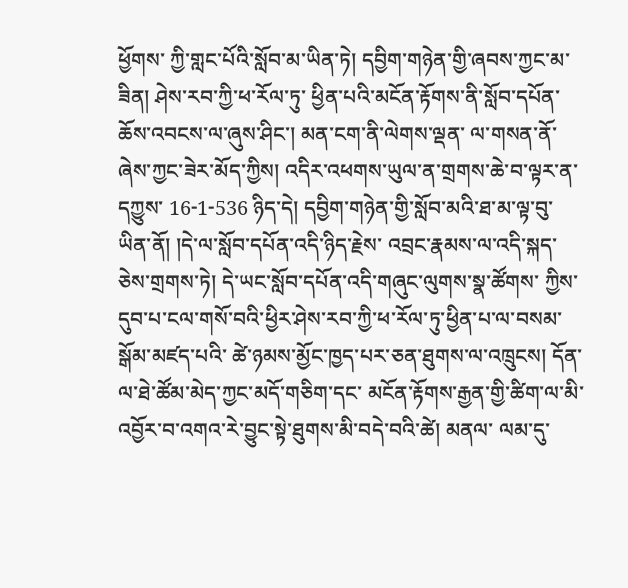ཕྱོགས་ ཀྱི་གླང་པོའི་སློབ་མ་ཡིན་ཏེ། དབྱིག་གཉེན་གྱི་ཞབས་ཀྱང་མ་ཟིན། ཤེས་རབ་ཀྱི་ཕ་རོལ་ཏུ་ ཕྱིན་པའི་མངོན་རྟོགས་ནི་སློབ་དཔོན་ཆོས་འབངས་ལ་ཞུས་ཤིང་། མན་ངག་ནི་ལེགས་ལྡན་ ལ་གསན་ནོ་ཞེས་ཀྱང་ཟེར་མོད་ཀྱིས། འདིར་འཕགས་ཡུལ་ན་གྲགས་ཆེ་བ་ལྟར་ན་དཀྱུས་ 16-1-536 ཉིད་དེ། དབྱིག་གཉེན་གྱི་སློབ་མའི་ཐ་མ་ལྟ་བུ་ཡིན་ནོ། །དེ་ལ་སློབ་དཔོན་འདི་ཉིད་རྗེས་ འབྲང་རྣམས་ལ་འདི་སྐད་ཅེས་གྲགས་ཏེ། དེ་ཡང་སློབ་དཔོན་འདི་གཞུང་ལུགས་སྣ་ཚོགས་ ཀྱིས་དུབ་པ་ངལ་གསོ་བའི་ཕྱིར་ཤེས་རབ་ཀྱི་ཕ་རོལ་ཏུ་ཕྱིན་པ་ལ་བསམ་སྒོམ་མཛད་པའི་ ཚེ་ཉམས་མྱོང་ཁྱད་པར་ཅན་ཐུགས་ལ་འཁྲུངས། དོན་ལ་ཐེ་ཚོམ་མེད་ཀྱང་མདོ་གཅིག་དང་ མངོན་རྟོགས་རྒྱན་གྱི་ཚིག་ལ་མི་འབྱོར་བ་འགའ་རེ་བྱུང་སྟེ་ཐུགས་མི་བདེ་བའི་ཚེ། མནལ་ ལམ་དུ་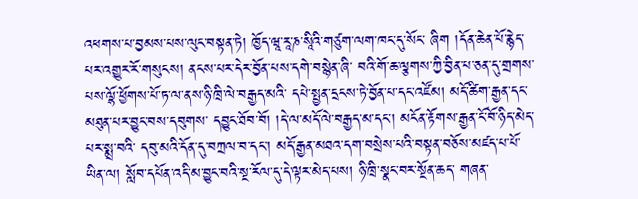འཕགས་པ་བྱམས་པས་ལུང་བསྟན་ཏེ། ཁྱོད་ཝཱ་རཱ་ཎ་སཱིའི་གཙུག་ལག་ཁང་དུ་སོང་ ཞིག །དོན་ཆེན་པོ་རྙེད་པར་འགྱུར་རོ་གསུངས། ནངས་པར་དེར་བྱོན་པས་དགེ་བསྙེན་ཞི་ བའི་གོ་ཆ་ལྕགས་ཀྱི་བྱིན་པ་ཅན་དུ་གྲགས་པས་ལྷོ་ཕྱོགས་པོ་ཏ་ལ་ནས་ཉི་ཁྲི་ལེ་བརྒྱད་མའི་ དཔེ་སྤྱན་དྲངས་ཏེ་བྱོན་པ་དང་འཛོམ། མདོ་ཚིག་རྒྱན་དང་མཐུན་པར་བྱུང་བས་དབུགས་ དབྱུང་ཐོབ་བོ། །དེ་ལ་མདོ་ལེ་བརྒྱད་མ་དང་། མངོན་རྟོགས་རྒྱན་ངོ་བོ་ཉིད་མེད་པར་སྨྲ་བའི་ དབུ་མའི་དོན་དུ་བཀྲལ་བ་དང་། མདོ་རྒྱན་མཐའ་དག་བསྲེས་པའི་བསྟན་བཅོས་མཛད་པ་པོ་ ཡིན་ལ། སློབ་དཔོན་འདི་མ་བྱུང་བའི་སྔ་རོལ་དུ་དེ་ལྟར་མེད་པས། ཉི་ཁྲི་སྣང་བར་སྔོན་ཆད་ གཞན་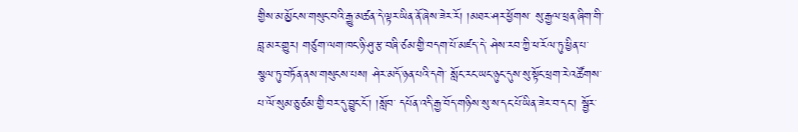གྱིས་མ་མྱོངས་གསུང་བའི་རྒྱུ་མཚན་དེ་ལྟར་ཡིན་ནོ་ཞེས་ཟེར་རོ། །མཐར་ཤར་ཕྱོགས་ སུ་རྒྱལ་ཕྲན་ཞིག་གི་བླ་མར་གྱུར། གཙུག་ལག་ཁང་ཉི་ཤུ་རྩ་བཞི་ཙམ་གྱི་བདག་པོ་མཛད་དེ་ ཤེས་རབ་ཀྱི་ཕ་རོལ་ཏུ་ཕྱིན་པ་སྩལ་ཏུ་བཏོན་ནས་གསུངས་པས། ཤེར་མདོ་ཉན་པའི་དགེ་ སློང་རང་ཡང་ཉུང་དུས་སུ་སྟོང་ཕྲག་རེ་འཚོགས་པ་ལོ་སུམ་ཅུ་ཙམ་གྱི་བར་དུ་བྱུང་ངོ་། །སློབ་ དཔོན་འདི་རྒྱ་བོད་གཉིས་སུ་ས་དང་པོ་ཡིན་ཟེར་བ་དང་། སྦྱོར་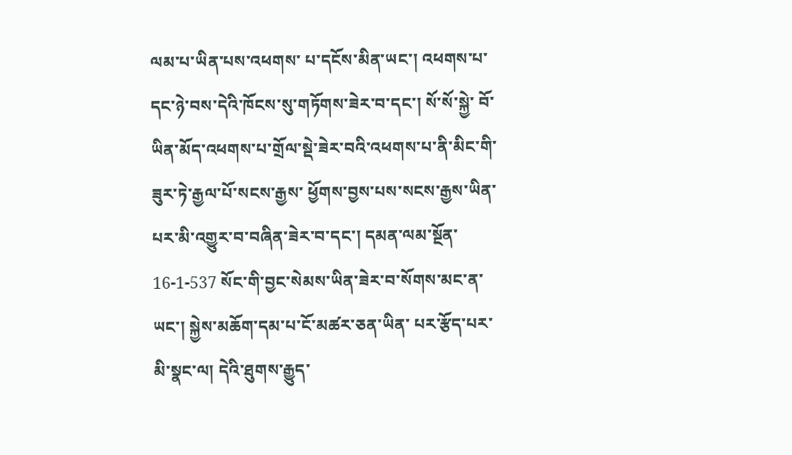ལམ་པ་ཡིན་པས་འཕགས་ པ་དངོས་མིན་ཡང་། འཕགས་པ་དང་ཉེ་བས་དེའི་ཁོངས་སུ་གཏོགས་ཟེར་བ་དང་། སོ་སོ་སྐྱེ་ བོ་ཡིན་མོད་འཕགས་པ་གྲོལ་སྡེ་ཟེར་བའི་འཕགས་པ་ནི་མིང་གི་ཟུར་ཏེ་རྒྱལ་པོ་སངས་རྒྱས་ ཕྱོགས་བྱས་པས་སངས་རྒྱས་ཡིན་པར་མི་འགྱུར་བ་བཞིན་ཟེར་བ་དང་། དམན་ལམ་སྔོན་ 16-1-537 སོང་གི་བྱང་སེམས་ཡིན་ཟེར་བ་སོགས་མང་ན་ཡང་། སྐྱེས་མཆོག་དམ་པ་ངོ་མཚར་ཅན་ཡིན་ པར་རྩོད་པར་མི་སྣང་ལ། དེའི་ཐུགས་རྒྱུད་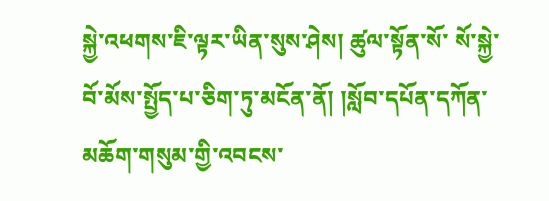སྐྱེ་འཕགས་ཇི་ལྟར་ཡིན་སུས་ཤེས། ཚུལ་སྟོན་སོ་ སོ་སྐྱེ་བོ་མོས་སྤྱོད་པ་ཅིག་ཏུ་མངོན་ནོ། །སློབ་དཔོན་དཀོན་མཆོག་གསུམ་གྱི་འབངས་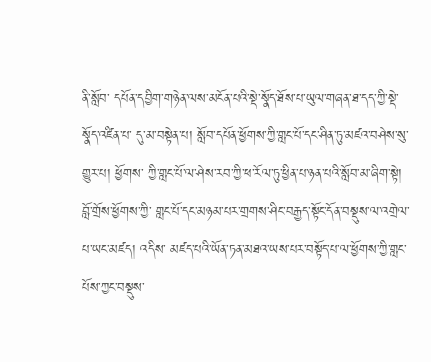ནི་སློབ་ དཔོན་དབྱིག་གཉེན་ལས་མངོན་པའི་སྡེ་སྣོད་ཐོས་པ་ཡུལ་གཞན་ཐ་དད་ཀྱི་སྡེ་སྣོད་འཛིན་པ་ དུ་མ་བསྟེན་པ། སློབ་དཔོན་ཕྱོགས་ཀྱི་གླང་པོ་དང་ཤིན་ཏུ་མཛའ་བཤེས་སུ་གྱུར་པ། ཕྱོགས་ ཀྱི་གླང་པོ་ལ་ཤེས་རབ་ཀྱི་ཕ་རོལ་ཏུ་ཕྱིན་པ་ཉན་པའི་སློབ་མ་ཞིག་སྟེ། བློ་གྲོས་ཕྱོགས་ཀྱི་ གླང་པོ་དང་མཉམ་པར་གྲགས་ཤིང་བརྒྱད་སྟོང་དོན་བསྡུས་ལ་འགྲེལ་པ་ཡང་མཛད། འདིས་ མཛད་པའི་ཡོན་ཏན་མཐའ་ཡས་པར་བསྟོད་པ་ལ་ཕྱོགས་ཀྱི་གླང་པོས་ཀྱང་བསྡུས་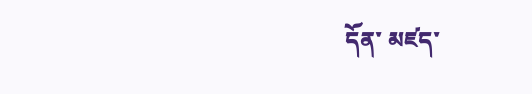དོན་ མཛད་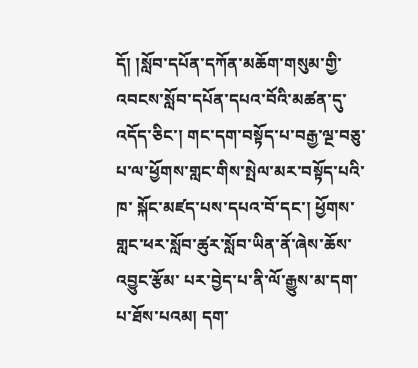དོ། །སློབ་དཔོན་དཀོན་མཆོག་གསུམ་གྱི་འབངས་སློབ་དཔོན་དཔའ་བོའི་མཚན་དུ་ འདོད་ཅིང་། གང་དག་བསྟོད་པ་བརྒྱ་ལྔ་བཅུ་པ་ལ་ཕྱོགས་གླང་གིས་སྤེལ་མར་བསྟོད་པའི་ཁ་ སྐོང་མཛད་པས་དཔའ་བོ་དང་། ཕྱོགས་གླང་ཕར་སློབ་ཚུར་སློབ་ཡིན་ནོ་ཞེས་ཆོས་འབྱུང་རྩོམ་ པར་བྱེད་པ་ནི་ལོ་རྒྱུས་མ་དག་པ་ཐོས་པའམ། དག་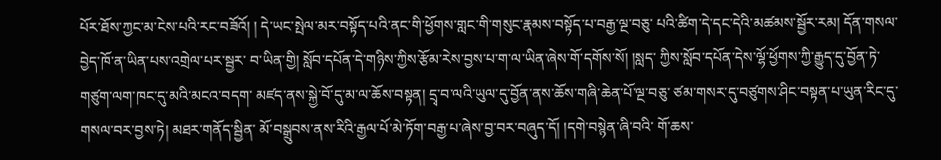པོར་ཐོས་ཀྱང་མ་ངེས་པའི་རང་བཟོའོ། ། དེ་ཡང་སྤེལ་མར་བསྟོད་པའི་ནང་གི་ཕྱོགས་གླང་གི་གསུང་རྣམས་བསྟོད་པ་བརྒྱ་ལྔ་བཅུ་ པའི་ཚིག་དེ་དང་དེའི་མཚམས་སྦྱོར་རམ། དོན་གསལ་བྱེད་ཁོ་ན་ཡིན་པས་འགྲེལ་པར་སྦྱར་ བ་ཡིན་གྱི། སློབ་དཔོན་དེ་གཉིས་ཀྱིས་རྩོམ་རེས་བྱས་པ་ག་ལ་ཡིན་ཞེས་གོ་དགོས་སོ། །སླད་ ཀྱིས་སློབ་དཔོན་དེས་ལྷོ་ཕྱོགས་ཀྱི་རྒྱུད་དུ་བྱོན་ཏེ་གཙུག་ལག་ཁང་དུ་མའི་མངའ་བདག་ མཛད་ནས་སྐྱེ་བོ་དུ་མ་ལ་ཆོས་བསྟན། དྲྭ་བ་ལའི་ཡུལ་དུ་བྱོན་ནས་ཆོས་གཞི་ཆེན་པོ་ལྔ་བཅུ་ ཙམ་གསར་དུ་བཙུགས་ཤིང་བསྟན་པ་ཡུན་རིང་དུ་གསལ་བར་བྱས་ཏེ། མཐར་གནོད་སྦྱིན་ མོ་བསྒྲུབས་ནས་རིའི་རྒྱལ་པོ་མེ་ཏོག་བརྒྱ་པ་ཞེས་བྱ་བར་བཞུད་དོ། །དགེ་བསྙེན་ཞི་བའི་ གོ་ཆས་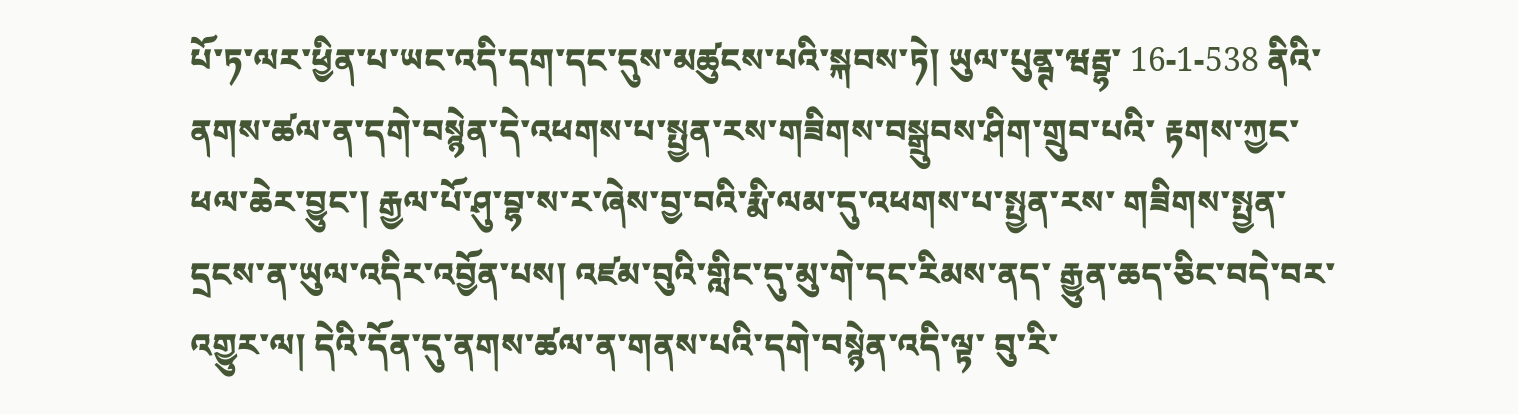པོ་ཏ་ལར་ཕྱིན་པ་ཡང་འདི་དག་དང་དུས་མཚུངས་པའི་སྐབས་ཏེ། ཡུལ་པུནྚ་ཝརྦྷ་ 16-1-538 ནིའི་ནགས་ཚལ་ན་དགེ་བསྙེན་དེ་འཕགས་པ་སྤྱན་རས་གཟིགས་བསྒྲུབས་ཤིག་གྲུབ་པའི་ རྟགས་ཀྱང་ཕལ་ཆེར་བྱུང་། རྒྱལ་པོ་ཤུ་བྷ་ས་ར་ཞེས་བྱ་བའི་རྨི་ལམ་དུ་འཕགས་པ་སྤྱན་རས་ གཟིགས་སྤྱན་དྲངས་ན་ཡུལ་འདིར་འབྱོན་པས། འཛམ་བུའི་གླིང་དུ་མུ་གེ་དང་རིམས་ནད་ རྒྱུན་ཆད་ཅིང་བདེ་བར་འགྱུར་ལ། དེའི་དོན་དུ་ནགས་ཚལ་ན་གནས་པའི་དགེ་བསྙེན་འདི་ལྟ་ བུ་རི་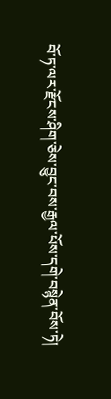བོ་ཏ་ལར་རྫོངས་ཤིག་ཅེས་བྱུང་བས་རྒྱལ་པོས་དགེ་བསྙེན་བོས་ཏེ།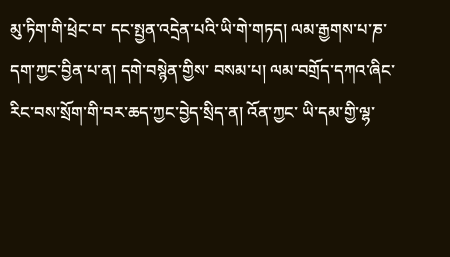མུ་ཏིག་གི་ཕྲེང་བ་ དང་སྤྱན་འདྲེན་པའི་ཡི་གེ་གཏད། ལམ་རྒྱགས་པ་ཎ་དག་ཀྱང་བྱིན་པ་ན། དགེ་བསྙེན་གྱིས་ བསམ་པ། ལམ་བགྲོད་དཀའ་ཞིང་རིང་བས་སྲོག་གི་བར་ཆད་ཀྱང་བྱེད་སྲིད་ན། འོན་ཀྱང་ ཡི་དམ་གྱི་ལྷ་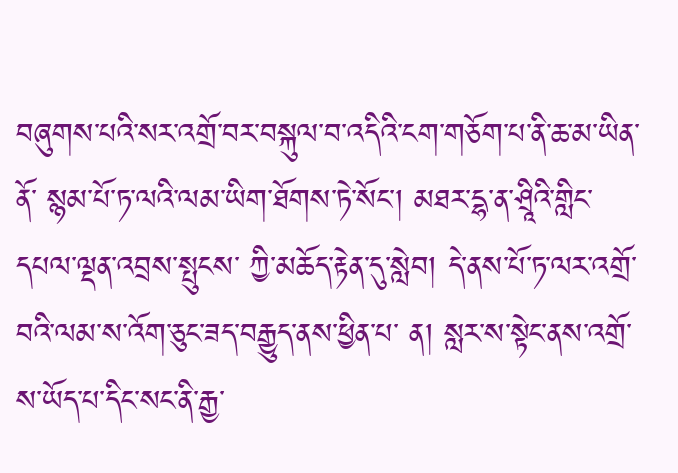བཞུགས་པའི་སར་འགྲོ་བར་བསྐུལ་བ་འདིའི་ངག་གཅོག་པ་ནི་ཆ་མ་ཡིན་ནོ་ སྙམ་པོ་ཏ་ལའི་ལམ་ཡིག་ཐོགས་ཏེ་སོང་། མཐར་དྷ་ན་ཤྲཱིའི་གླིང་དཔལ་ལྡན་འབྲས་སྤུངས་ ཀྱི་མཆོད་རྟེན་དུ་སླེབ། དེ་ནས་པོ་ཏ་ལར་འགྲོ་བའི་ལམ་ས་འོག་ཅུང་ཟད་བརྒྱུད་ནས་ཕྱིན་པ་ ན། སླར་ས་སྟེང་ནས་འགྲོ་ས་ཡོད་པ་དིང་སང་ནི་རྒྱ་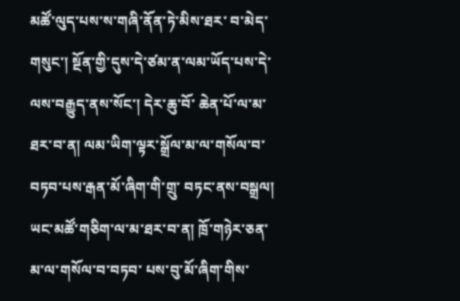མཚོ་ལུད་པས་ས་གཞི་ནོན་ཏེ་མིས་ཐར་ བ་མེད་གསུང་། སྔོན་གྱི་དུས་དེ་ཙམ་ན་ལམ་ཡོད་པས་དེ་ལས་བརྒྱུད་ནས་སོང་། དེར་ཆུ་བོ་ ཆེན་པོ་ལ་མ་ཐར་བ་ན། ལམ་ཡིག་ལྟར་སྒྲོལ་མ་ལ་གསོལ་བ་བཏབ་པས་རྒན་མོ་ཞིག་གི་གྲུ་ བཏང་ནས་བསྒྲལ། ཡང་མཚོ་གཅིག་ལ་མ་ཐར་བ་ན། ཁྲོ་གཉེར་ཅན་མ་ལ་གསོལ་བ་བཏབ་ པས་བུ་མོ་ཞིག་གིས་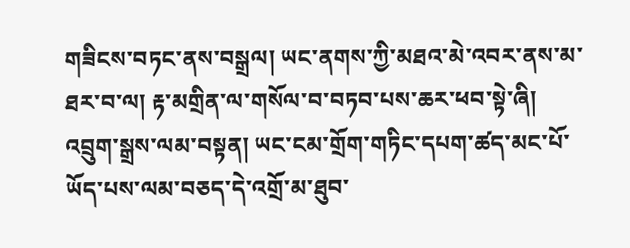གཟིངས་བཏང་ནས་བསྒྲལ། ཡང་ནགས་ཀྱི་མཐའ་མེ་འབར་ནས་མ་ ཐར་བ་ལ། རྟ་མགྲིན་ལ་གསོལ་བ་བཏབ་པས་ཆར་ཕབ་སྟེ་ཞི། འབྲུག་སྒྲས་ལམ་བསྟན། ཡང་ངམ་གྲོག་གཏིང་དཔག་ཚད་མང་པོ་ཡོད་པས་ལམ་བཅད་དེ་འགྲོ་མ་ཐུབ་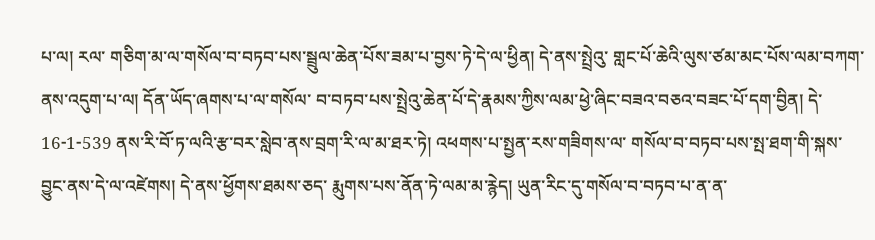པ་ལ། རལ་ གཅིག་མ་ལ་གསོལ་བ་བཏབ་པས་སྦྲུལ་ཆེན་པོས་ཟམ་པ་བྱས་ཏེ་དེ་ལ་ཕྱིན། དེ་ནས་སྤྲེའུ་ གླང་པོ་ཆེའི་ལུས་ཙམ་མང་པོས་ལམ་བཀག་ནས་འདུག་པ་ལ། དོན་ཡོད་ཞགས་པ་ལ་གསོལ་ བ་བཏབ་པས་སྤྲེའུ་ཆེན་པོ་དེ་རྣམས་ཀྱིས་ལམ་ཕྱེ་ཞིང་བཟའ་བཅའ་བཟང་པོ་དག་བྱིན། དེ་ 16-1-539 ནས་རི་བོ་ཏ་ལའི་རྩ་བར་སླེབ་ནས་བྲག་རི་ལ་མ་ཐར་ཏེ། འཕགས་པ་སྤྱན་རས་གཟིགས་ལ་ གསོལ་བ་བཏབ་པས་སྤ་ཐག་གི་སྐས་བྱུང་ནས་དེ་ལ་འཛེགས། དེ་ནས་ཕྱོགས་ཐམས་ཅད་ རྨུགས་པས་ནོན་ཏེ་ལམ་མ་རྙེད། ཡུན་རིང་དུ་གསོལ་བ་བཏབ་པ་ན་ན་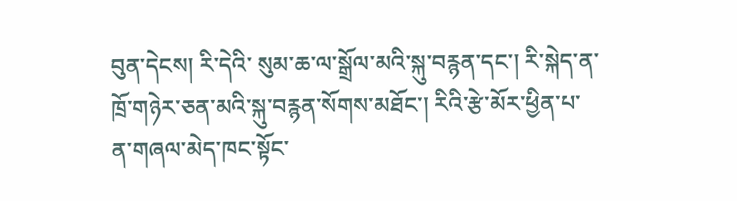བུན་དེངས། རི་དེའི་ སུམ་ཆ་ལ་སྒྲོལ་མའི་སྐུ་བརྙན་དང་། རི་སྐེད་ན་ཁྲོ་གཉེར་ཅན་མའི་སྐུ་བརྙན་སོགས་མཐོང་། རིའི་རྩེ་མོར་ཕྱིན་པ་ན་གཞལ་མེད་ཁང་སྟོང་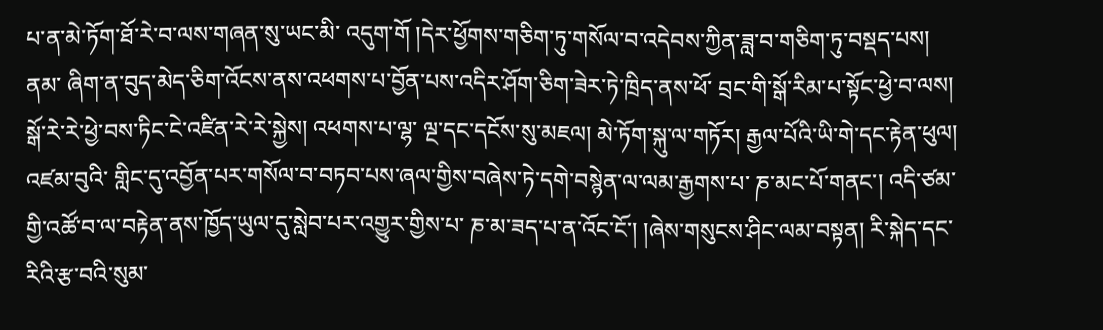པ་ན་མེ་ཏོག་ཐོ་རེ་བ་ལས་གཞན་སུ་ཡང་མི་ འདུག་གོ །དེར་ཕྱོགས་གཅིག་ཏུ་གསོལ་བ་འདེབས་ཀྱིན་ཟླ་བ་གཅིག་ཏུ་བསྡད་པས། ནམ་ ཞིག་ན་བུད་མེད་ཅིག་འོངས་ནས་འཕགས་པ་བྱོན་པས་འདིར་ཤོག་ཅིག་ཟེར་ཏེ་ཁྲིད་ནས་ཕོ་ བྲང་གི་སྒོ་རིམ་པ་སྟོང་ཕྱེ་བ་ལས། སྒོ་རེ་རེ་ཕྱེ་བས་ཏིང་ངེ་འཛིན་རེ་རེ་སྐྱེས། འཕགས་པ་ལྷ་ ལྔ་དང་དངོས་སུ་མཇལ། མེ་ཏོག་སྐུ་ལ་གཏོར། རྒྱལ་པོའི་ཡི་གེ་དང་རྟེན་ཕུལ། འཛམ་བུའི་ གླིང་དུ་འབྱོན་པར་གསོལ་བ་བཏབ་པས་ཞལ་གྱིས་བཞེས་ཏེ་དགེ་བསྙེན་ལ་ལམ་རྒྱགས་པ་ ཎ་མང་པོ་གནང་། འདི་ཙམ་གྱི་འཚོ་བ་ལ་བརྟེན་ནས་ཁྱོད་ཡུལ་དུ་སླེབ་པར་འགྱུར་གྱིས་པ་ ཎ་མ་ཟད་པ་ན་འོང་ངོ་། །ཞེས་གསུངས་ཤིང་ལམ་བསྟན། རི་སྐེད་དང་རིའི་རྩ་བའི་སུམ་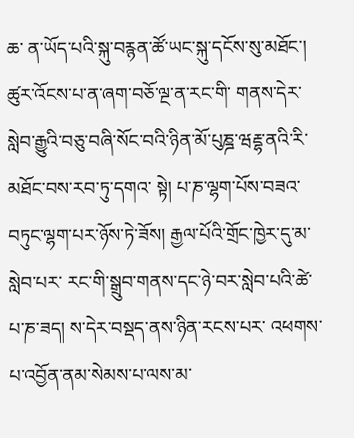ཆ་ ན་ཡོད་པའི་སྐུ་བརྙན་ཚོ་ཡང་སྐུ་དངོས་སུ་མཐོང་། ཚུར་འོངས་པ་ན་ཞག་བཅོ་ལྔ་ན་རང་གི་ གནས་དེར་སླེབ་རྒྱུའི་བཅུ་བཞི་སོང་བའི་ཉིན་མོ་པུཎྜ་ཝརྡྷ་ནའི་རི་མཐོང་བས་རབ་ཏུ་དགའ་ སྟེ། པ་ཎ་ལྷག་པོས་བཟའ་བཏུང་ལྷག་པར་ཉོས་ཏེ་ཟོས། རྒྱལ་པོའི་གྲོང་ཁྱེར་དུ་མ་སླེབ་པར་ རང་གི་སྒྲུབ་གནས་དང་ཉེ་བར་སླེབ་པའི་ཚེ་པ་ཎ་ཟད། ས་དེར་བསྡད་ནས་ཉིན་རངས་པར་ འཕགས་པ་འབྱོན་ནམ་སེམས་པ་ལས་མ་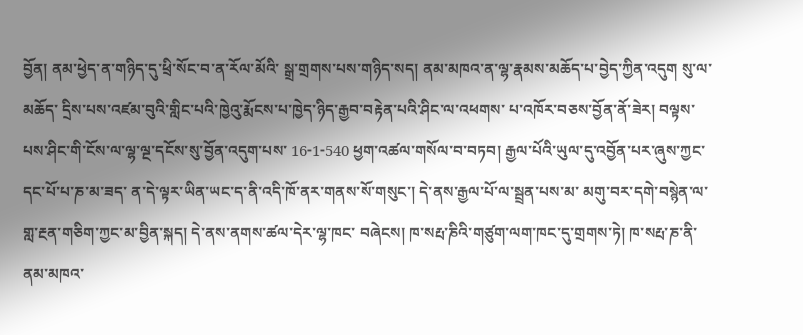བྱོན། ནམ་ཕྱེད་ན་གཉིད་དུ་ཕྲི་སོང་བ་ན་རོལ་མོའི་ སྒྲ་གྲགས་པས་གཉིད་སད། ནམ་མཁའ་ན་ལྷ་རྣམས་མཆོད་པ་བྱེད་ཀྱིན་འདུག སུ་ལ་མཆོད་ དྲིས་པས་འཛམ་བུའི་གླིང་པའི་ཁྱེའུ་རྨོངས་པ་ཁྱེད་ཉིད་རྒྱབ་བརྟེན་པའི་ཤིང་ལ་འཕགས་ པ་འཁོར་བཅས་བྱོན་ནོ་ཟེར། བལྟས་པས་ཤིང་གི་ངོས་ལ་ལྷ་ལྔ་དངོས་སུ་བྱོན་འདུག་པས་ 16-1-540 ཕྱག་འཚལ་གསོལ་བ་བཏབ། རྒྱལ་པོའི་ཡུལ་དུ་འབྱོན་པར་ཞུས་ཀྱང་དང་པོ་པ་ཎ་མ་ཟད་ ན་དེ་ལྟར་ཡིན་ཡང་ད་ནི་འདི་ཁོ་ནར་གནས་སོ་གསུང་། དེ་ནས་རྒྱལ་པོ་ལ་སྦྲན་པས་མ་ མགུ་བར་དགེ་བསྙེན་ལ་གླ་རྔན་གཅིག་ཀྱང་མ་བྱིན་སྐད། དེ་ནས་ནགས་ཚལ་དེར་ལྷ་ཁང་ བཞེངས། ཁ་སརྤ་ཎིའི་གཙུག་ལག་ཁང་དུ་གྲགས་ཏེ། ཁ་སརྤ་ཎ་ནི་ནམ་མཁའ་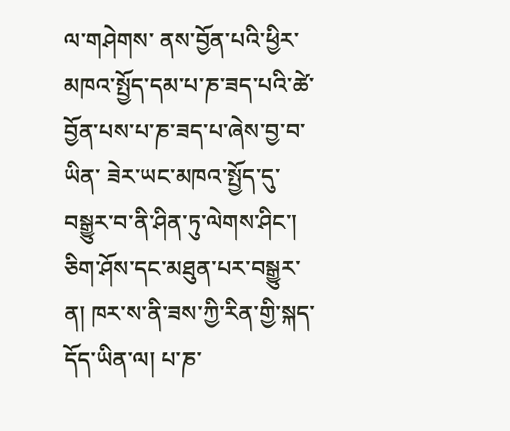ལ་གཤེགས་ ནས་བྱོན་པའི་ཕྱིར་མཁའ་སྤྱོད་དམ་པ་ཎ་ཟད་པའི་ཚེ་བྱོན་པས་པ་ཎ་ཟད་པ་ཞེས་བྱ་བ་ཡིན་ ཟེར་ཡང་མཁའ་སྤྱོད་དུ་བསྒྱུར་བ་ནི་ཤིན་ཏུ་ལེགས་ཤིང་། ཅིག་ཤོས་དང་མཐུན་པར་བསྒྱུར་ ན། ཁར་ས་ནི་ཟས་ཀྱི་རིན་གྱི་སྐད་དོད་ཡིན་ལ། པ་ཎ་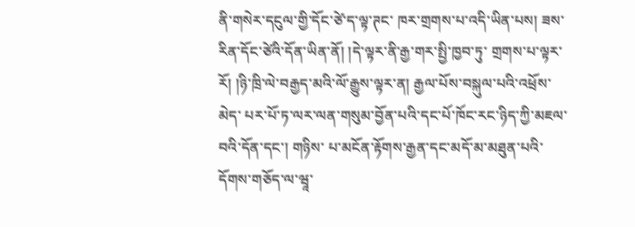ནི་གསེར་དངུལ་གྱི་དོང་ཙེ་ད་ལྟ་ཊང་ ཁར་གྲགས་པ་འདི་ཡིན་པས། ཟས་རིན་དོང་ཙེའི་དོན་ཡིན་ནོ། །དེ་ལྟར་ནི་རྒྱ་གར་སྤྱི་ཁྱབ་ཏུ་ གྲགས་པ་ལྟར་རོ། །ཉི་ཁྲི་ལེ་བརྒྱད་མའི་ལོ་རྒྱུས་ལྟར་ན། རྒྱལ་པོས་བསྐུལ་པའི་འཕྲོས་མེད་ པར་པོ་ཏ་ལར་ལན་གསུམ་བྱོན་པའི་དང་པོ་ཁོང་རང་ཉིད་ཀྱི་མཇལ་བའི་དོན་དང་། གཉིས་ པ་མངོན་རྟོགས་རྒྱན་དང་མདོ་མ་མཐུན་པའི་དོགས་གཅོད་ལ་ཝཱ་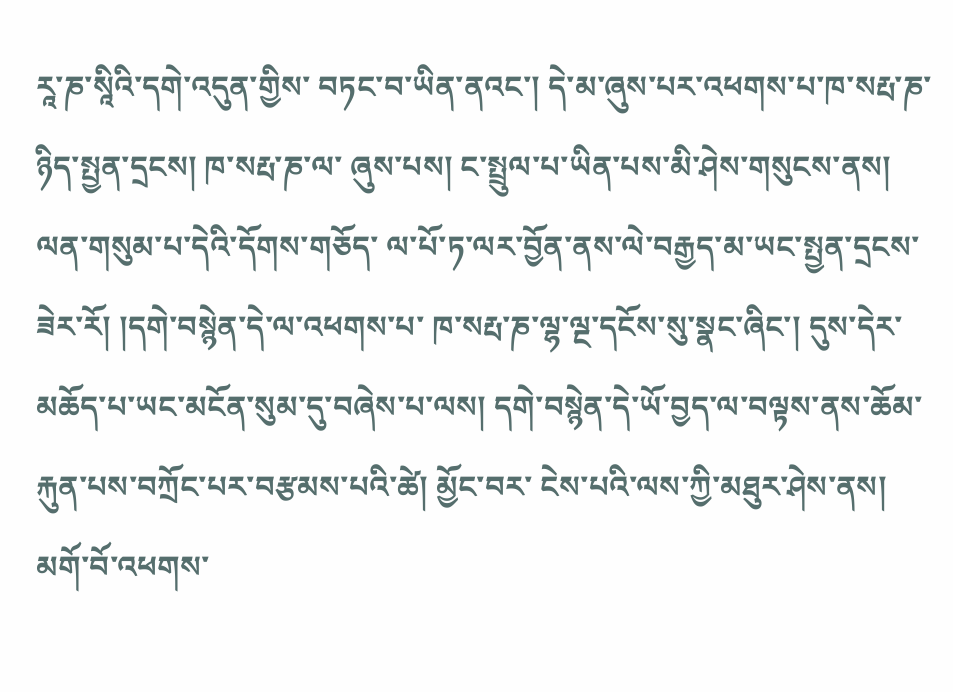རཱ་ཎ་སཱིའི་དགེ་འདུན་གྱིས་ བཏང་བ་ཡིན་ནའང་། དེ་མ་ཞུས་པར་འཕགས་པ་ཁ་སརྤ་ཎ་ཉིད་སྤྱན་དྲངས། ཁ་སརྤ་ཎ་ལ་ ཞུས་པས། ང་སྤྲུལ་པ་ཡིན་པས་མི་ཤེས་གསུངས་ནས། ལན་གསུམ་པ་དེའི་དོགས་གཅོད་ ལ་པོ་ཏ་ལར་བྱོན་ནས་ལེ་བརྒྱད་མ་ཡང་སྤྱན་དྲངས་ཟེར་རོ། །དགེ་བསྙེན་དེ་ལ་འཕགས་པ་ ཁ་སརྤ་ཎ་ལྷ་ལྔ་དངོས་སུ་སྣང་ཞིང་། དུས་དེར་མཆོད་པ་ཡང་མངོན་སུམ་དུ་བཞེས་པ་ལས། དགེ་བསྙེན་དེ་ཡོ་བྱད་ལ་བལྟས་ནས་ཆོམ་རྐུན་པས་བཀྲོང་པར་བརྩམས་པའི་ཚེ། མྱོང་བར་ ངེས་པའི་ལས་ཀྱི་མཐུར་ཤེས་ནས། མགོ་བོ་འཕགས་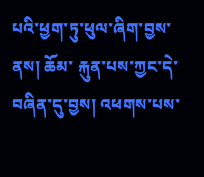པའི་ཕྱག་ཏུ་ཕུལ་ཞིག་བྱས་ནས། ཆོམ་ རྐུན་པས་ཀྱང་དེ་བཞིན་དུ་བྱས། འཕགས་པས་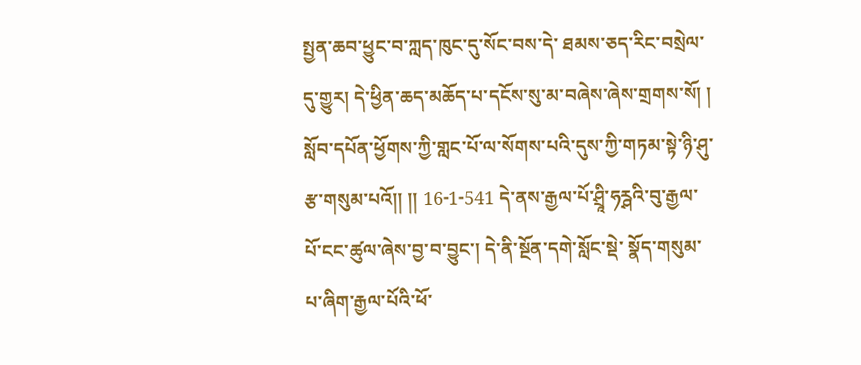སྤྱན་ཆབ་ཕྱུང་བ་ཀླད་ཁུང་དུ་སོང་བས་དེ་ ཐམས་ཅད་རིང་བསྲེལ་དུ་གྱུར། དེ་ཕྱིན་ཆད་མཆོད་པ་དངོས་སུ་མ་བཞེས་ཞེས་གྲགས་སོ། ། སློབ་དཔོན་ཕྱོགས་ཀྱི་གླང་པོ་ལ་སོགས་པའི་དུས་ཀྱི་གཏམ་སྟེ་ཉི་ཤུ་རྩ་གསུམ་པའོ།། །། 16-1-541 དེ་ནས་རྒྱལ་པོ་ཤྲཱི་ཧཪྴའི་བུ་རྒྱལ་པོ་ངང་ཚུལ་ཞེས་བྱ་བ་བྱུང་། དེ་ནི་སྔོན་དགེ་སློང་སྡེ་ སྣོད་གསུམ་པ་ཞིག་རྒྱལ་པོའི་ཕོ་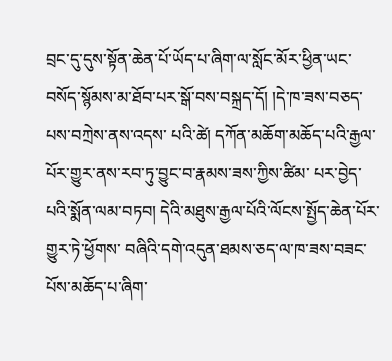བྲང་དུ་དུས་སྟོན་ཆེན་པོ་ཡོད་པ་ཞིག་ལ་སློང་མོར་ཕྱིན་ཡང་ བསོད་སྙོམས་མ་ཐོབ་པར་སྒོ་བས་བསྐྲད་དོ། །དེ་ཁ་ཟས་བཅད་པས་བཀྲེས་ནས་འདས་ པའི་ཚེ། དཀོན་མཆོག་མཆོད་པའི་རྒྱལ་པོར་གྱུར་ནས་རབ་ཏུ་བྱུང་བ་རྣམས་ཟས་ཀྱིས་ཚིམ་ པར་བྱེད་པའི་སྨོན་ལམ་བཏབ། དེའི་མཐུས་རྒྱལ་པོའི་ལོངས་སྤྱོད་ཆེན་པོར་གྱུར་ཏེ་ཕྱོགས་ བཞིའི་དགེ་འདུན་ཐམས་ཅད་ལ་ཁ་ཟས་བཟང་པོས་མཆོད་པ་ཞིག་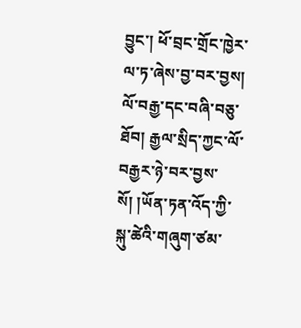བྱུང་། ཕོ་བྲང་གྲོང་ཁྱེར་ ལ་ཏ་ཞེས་བྱ་བར་བྱས། ལོ་བརྒྱ་དང་བཞི་བཅུ་ཐོབ། རྒྱལ་སྲིད་ཀྱང་ལོ་བརྒྱར་ཉེ་བར་བྱས་ སོ། །ཡོན་ཏན་འོད་ཀྱི་སྐུ་ཚེའི་གཞུག་ཙམ་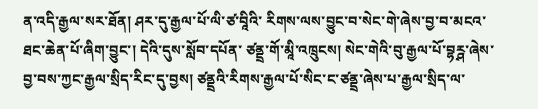ན་འདི་རྒྱལ་སར་ཐོན། ཤར་དུ་རྒྱལ་པོ་ལི་ཙ་བཱིའི་ རིགས་ལས་བྱུང་བ་སེང་གེ་ཞེས་བྱ་བ་མངའ་ཐང་ཆེན་པོ་ཞིག་བྱུང་། དེའི་དུས་སློབ་དཔོན་ ཙནྡྲ་གོ་མཱི་འཁྲུངས། སེང་གེའི་བུ་རྒྱལ་པོ་བྷཪྴ་ཞེས་བྱ་བས་ཀྱང་རྒྱལ་སྲིད་རིང་དུ་བྱས། ཙནྡྲའི་རིགས་རྒྱལ་པོ་སིང་ང་ཙནྡྲ་ཞེས་པ་རྒྱལ་སྲིད་ལ་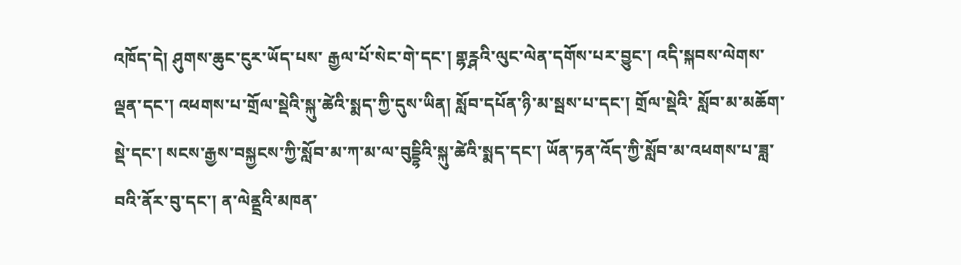འཁོད་དེ། ཤུགས་ཆུང་ངུར་ཡོད་པས་ རྒྱལ་པོ་སེང་གེ་དང་། གྷཪྴའི་ལུང་ལེན་དགོས་པར་བྱུང་། འདི་སྐབས་ལེགས་ལྡན་དང་། འཕགས་པ་གྲོལ་སྡེའི་སྐུ་ཚེའི་སྨད་ཀྱི་དུས་ཡིན། སློབ་དཔོན་ཉི་མ་སྦས་པ་དང་། གྲོལ་སྡེའི་ སློབ་མ་མཆོག་སྡེ་དང་། སངས་རྒྱས་བསྐྱངས་ཀྱི་སློབ་མ་ཀ་མ་ལ་བུདྡྷིའི་སྐུ་ཚེའི་སྨད་དང་། ཡོན་ཏན་འོད་ཀྱི་སློབ་མ་འཕགས་པ་ཟླ་བའི་ནོར་བུ་དང་། ན་ལེནྡྲའི་མཁན་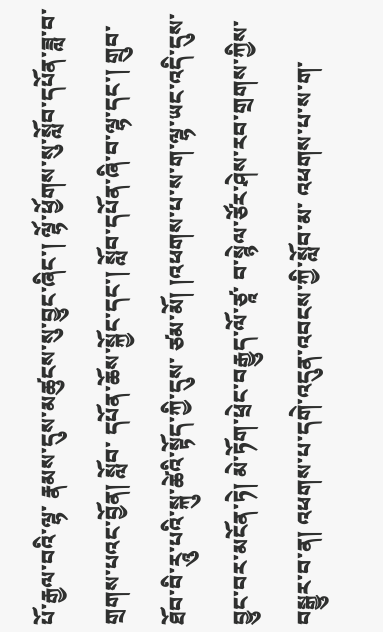པོ་རྒྱལ་བའི་ལྷ་ རྣམས་དུས་མཚུངས་སུ་བྱུང་ཞིང་། ལྷོ་ཕྱོགས་སུ་སློབ་དཔོན་ཟླ་བ་གྲགས་པའང་བྱོན། སློབ་ དཔོན་ཆོས་སྐྱོང་དང་། སློབ་དཔོན་ཞི་བ་ལྷ་དང་། གྲུབ་ཐོབ་བི་རཱུ་པའི་སྐུ་ཚེའི་སྟོད་ཀྱི་དུས་ ཙམ་མོ། །འཕགས་པ་ས་ག་ལྷ་ཡང་འདི་དུས་བྱུང་བར་མངོན་ཏེ། མེ་ཏོག་ཕྲེང་བརྒྱུད་ལོ་ཙཱ་ བ་སྙེལ་ཙོར་ཤེས་རབ་གྲགས་ཀྱིས་བསྒྱུར་བ་ན། འཕགས་པ་དགེ་འདུན་འབངས་ཀྱི་སློབ་མ་ འཕགས་པ་ས་ག་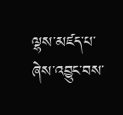ལྷས་མཛད་པ་ཞེས་འབྱུང་བས་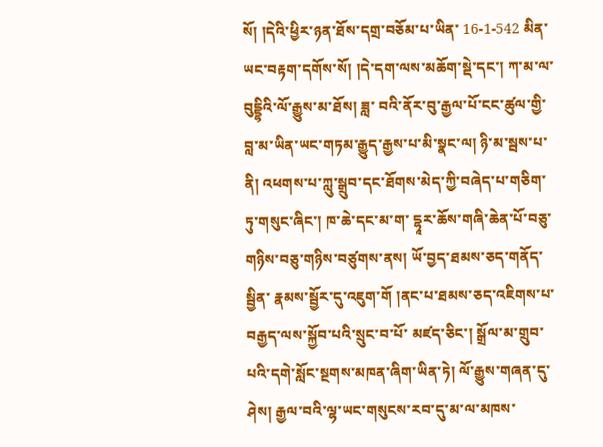སོ། །དེའི་ཕྱིར་ཉན་ཐོས་དགྲ་བཅོམ་པ་ཡིན་ 16-1-542 མིན་ཡང་བརྟག་དགོས་སོ། །དེ་དག་ལས་མཆོག་སྡེ་དང་། ཀ་མ་ལ་བུདྡྷིའི་ལོ་རྒྱུས་མ་ཐོས། ཟླ་ བའི་ནོར་བུ་རྒྱལ་པོ་ངང་ཚུལ་གྱི་བླ་མ་ཡིན་ཡང་གཏམ་རྒྱུད་རྒྱས་པ་མི་སྣང་ལ། ཉི་མ་སྦས་པ་ ནི། འཕགས་པ་ཀླུ་སྒྲུབ་དང་ཐོགས་མེད་ཀྱི་བཞེད་པ་གཅིག་ཏུ་གསུང་ཞིང་། ཁ་ཆེ་དང་མ་ག་ དྷཱར་ཆོས་གཞི་ཆེན་པོ་བཅུ་གཉིས་བཅུ་གཉིས་བཙུགས་ནས། ཡོ་བྱད་ཐམས་ཅད་གནོད་སྦྱིན་ རྣམས་སྦྱོར་དུ་འཇུག་གོ །ནང་པ་ཐམས་ཅད་འཇིགས་པ་བརྒྱད་ལས་སྐྱོབ་པའི་སྲུང་བ་པོ་ མཛད་ཅིང་། སྒྲོལ་མ་གྲུབ་པའི་དགེ་སློང་སྔགས་མཁན་ཞིག་ཡིན་ཏེ། ལོ་རྒྱུས་གཞན་དུ་ཤེས། རྒྱལ་བའི་ལྷ་ཡང་གསུངས་རབ་དུ་མ་ལ་མཁས་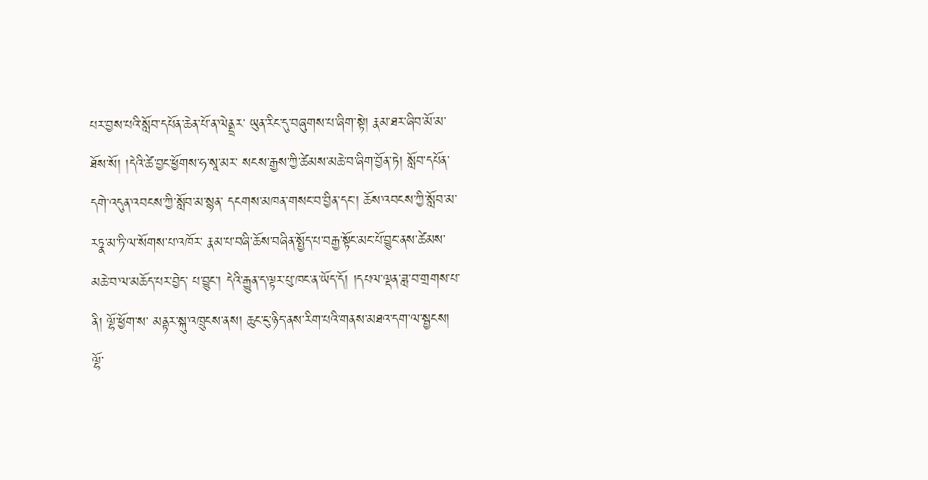པར་བྱས་པའི་སློབ་དཔོན་ཆེན་པོ་ན་ལེནྡྲར་ ཡུན་རིང་དུ་བཞུགས་པ་ཞིག་སྟེ། རྣམ་ཐར་ཞིབ་མོ་མ་ཐོས་སོ། །དེའི་ཚེ་བྱང་ཕྱོགས་ཧ་སཱ་མར་ སངས་རྒྱས་ཀྱི་ཚེམས་མཆེ་བ་ཞིག་བྱོན་ཏེ། སློབ་དཔོན་དགེ་འདུན་འབངས་ཀྱི་སློབ་མ་སྙན་ དངགས་མཁན་གསང་བ་བྱིན་དང་། ཆོས་འབངས་ཀྱི་སློབ་མ་རཏྣ་མ་ཏི་ལ་སོགས་པ་འཁོར་ རྣམ་པ་བཞི་ཆོས་བཞིན་སྤྱོད་པ་བརྒྱ་སྟོང་མང་པོ་བྱུང་ནས་ཚེམས་མཆེ་བ་ལ་མཆོད་པར་བྱེད་ པ་བྱུང་། དེའི་རྒྱུན་ད་ལྟར་པུ་ཁང་ན་ཡོད་དོ། །དཔལ་ལྡན་ཟླ་བ་གྲགས་པ་ནི། ལྷོ་ཕྱོག་ས་ མནྟར་སྐུ་འཁྲུངས་ནས། ཆུང་ངུ་ཉིད་ནས་རིག་པའི་གནས་མཐའ་དག་ལ་སྦྱངས། ལྷོ་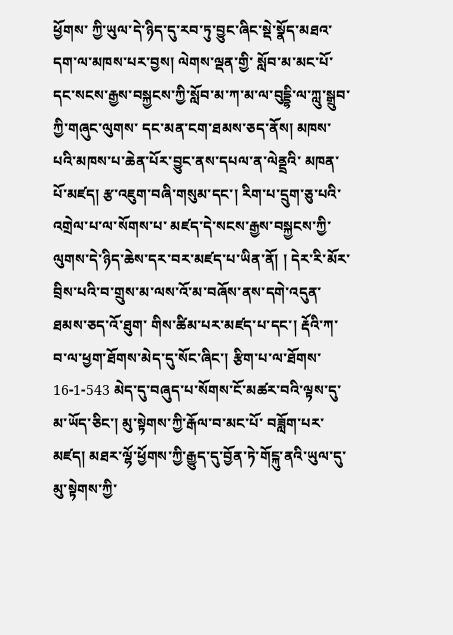ཕྱོགས་ ཀྱི་ཡུལ་དེ་ཉིད་དུ་རབ་ཏུ་བྱུང་ཞིང་སྡེ་སྣོད་མཐའ་དག་ལ་མཁས་པར་བྱས། ལེགས་ལྡན་གྱི་ སློབ་མ་མང་པོ་དང་སངས་རྒྱས་བསྐྱངས་ཀྱི་སློབ་མ་ཀ་མ་ལ་བུདྡྷི་ལ་ཀླུ་སྒྲུབ་ཀྱི་གཞུང་ལུགས་ དང་མན་ངག་ཐམས་ཅད་ནོས། མཁས་པའི་མཁས་པ་ཆེན་པོར་བྱུང་ནས་དཔལ་ན་ལེནྡྲའི་ མཁན་པོ་མཛད། རྩ་འཇུག་བཞི་གསུམ་དང་། རིག་པ་དྲུག་ཅུ་པའི་འགྲེལ་པ་ལ་སོགས་པ་ མཛད་དེ་སངས་རྒྱས་བསྐྱངས་ཀྱི་ལུགས་དེ་ཉིད་ཆེས་དར་བར་མཛད་པ་ཡིན་ནོ། ། དེར་རི་མོར་བྲིས་པའི་བ་གྲུས་མ་ལས་འོ་མ་བཞོས་ནས་དགེ་འདུན་ཐམས་ཅད་འོ་ཐུག་ གིས་ཚིམ་པར་མཛད་པ་དང་། རྡོའི་ཀ་བ་ལ་ཕྱག་ཐོགས་མེད་དུ་སོང་ཞིང་། རྩིག་པ་ལ་ཐོགས་ 16-1-543 མེད་དུ་བཞུད་པ་སོགས་ངོ་མཚར་བའི་ལྟས་དུ་མ་ཡོད་ཅིང་། མུ་སྟེགས་ཀྱི་རྒོལ་བ་མང་པོ་ བཟློག་པར་མཛད། མཐར་ལྷོ་ཕྱོགས་ཀྱི་རྒྱུད་དུ་བྱོན་ཏེ་གོངྐུ་ནའི་ཡུལ་དུ་མུ་སྟེགས་ཀྱི་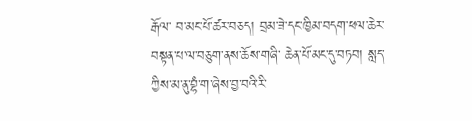རྒོལ་ བ་མང་པོ་ཚར་བཅད། བྲམ་ཟེ་དང་ཁྱིམ་བདག་ཕལ་ཆེར་བསྟན་པ་ལ་བཅུག་ནས་ཆོས་གཞི་ ཆེན་པོ་མང་དུ་བཏབ། སླད་ཀྱིས་མ་ནུ་བྷཾ་ག་ཞེས་བྱ་བའི་རི་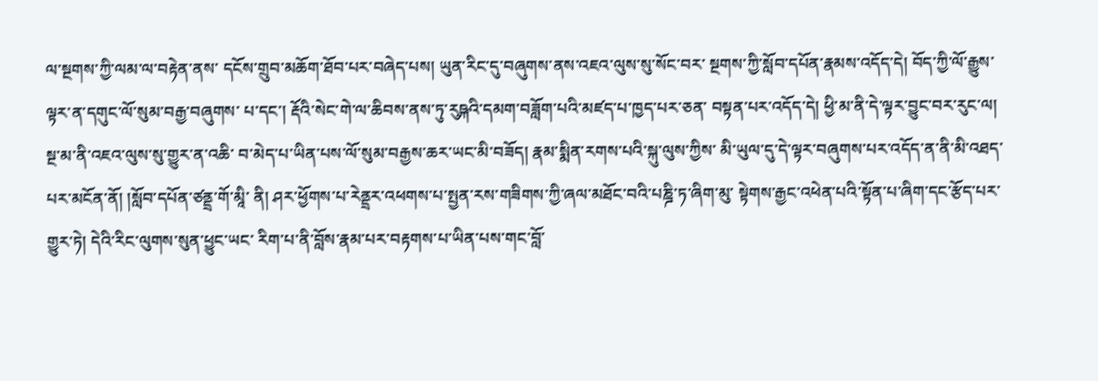ལ་སྔགས་ཀྱི་ལམ་ལ་བརྟེན་ནས་ དངོས་གྲུབ་མཆོག་ཐོབ་པར་བཞེད་པས། ཡུན་རིང་དུ་བཞུགས་ནས་འཇའ་ལུས་སུ་སོང་བར་ སྔགས་ཀྱི་སློབ་དཔོན་རྣམས་འདོད་དེ། བོད་ཀྱི་ལོ་རྒྱུས་ལྟར་ན་དགུང་ལོ་སུམ་བརྒྱ་བཞུགས་ པ་དང་། རྡོའི་སེང་གེ་ལ་ཆིབས་ནས་ཏུ་རུཥྐའི་དམག་བཟློག་པའི་མཛད་པ་ཁྱད་པར་ཅན་ བསྟན་པར་འདོད་དེ། ཕྱི་མ་ནི་དེ་ལྟར་བྱུང་བར་རུང་ལ། སྔ་མ་ནི་འཇའ་ལུས་སུ་གྱུར་ན་འཆི་ བ་མེད་པ་ཡིན་པས་ལོ་སུམ་བརྒྱས་ཆར་ཡང་མི་བཟོད། རྣམ་སྨིན་རགས་པའི་སྐུ་ལུས་ཀྱིས་ མི་ཡུལ་དུ་དེ་ལྟར་བཞུགས་པར་འདོད་ན་ནི་མི་འཐད་པར་མངོན་ནོ། །སློབ་དཔོན་ཙནྡྲ་གོ་མཱི་ ནི། ཤར་ཕྱོགས་པ་རེནྡྲར་འཕགས་པ་སྤྱན་རས་གཟིགས་ཀྱི་ཞལ་མཐོང་བའི་པཎྜི་ཏ་ཞིག་མུ་ སྟེགས་རྒྱང་འཕེན་པའི་སྟོན་པ་ཞིག་དང་རྩོད་པར་གྱུར་ཏེ། དེའི་རིང་ལུགས་སུན་ཕྱུང་ཡང་ རིག་པ་ནི་བློས་རྣམ་པར་བརྟགས་པ་ཡིན་པས་གང་བློ་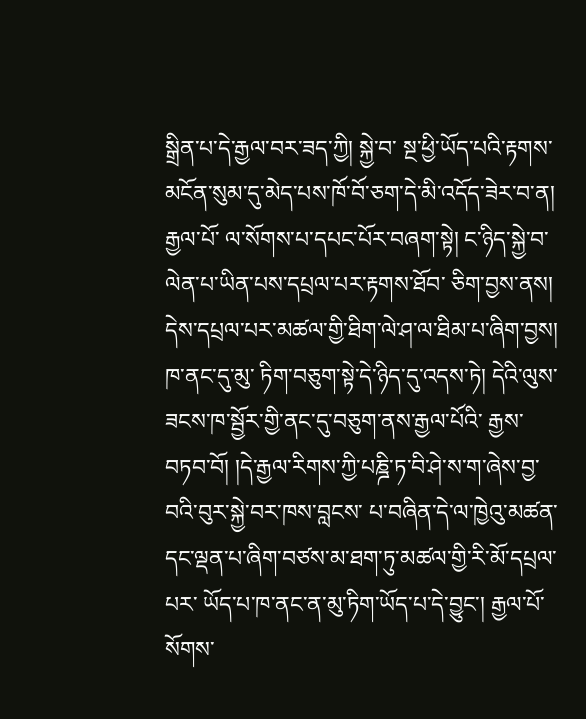སྒྲིན་པ་དེ་རྒྱལ་བར་ཟད་ཀྱི། སྐྱེ་བ་ སྔ་ཕྱི་ཡོད་པའི་རྟགས་མངོན་སུམ་དུ་མེད་པས་ཁོ་བོ་ཅག་དེ་མི་འདོད་ཟེར་བ་ན། རྒྱལ་པོ་ ལ་སོགས་པ་དཔང་པོར་བཞག་སྟེ། ང་ཉིད་སྐྱེ་བ་ལེན་པ་ཡིན་པས་དཔྲལ་པར་རྟགས་ཐོབ་ ཅིག་བྱས་ནས། དེས་དཔྲལ་པར་མཚལ་གྱི་ཐིག་ལེ་ཤ་ལ་ཐིམ་པ་ཞིག་བྱས། ཁ་ནང་དུ་མུ་ ཏིག་བཅུག་སྟེ་དེ་ཉིད་དུ་འདས་ཏེ། དེའི་ལུས་ཟངས་ཁ་སྦྱོར་གྱི་ནང་དུ་བཅུག་ནས་རྒྱལ་པོའི་ རྒྱས་བཏབ་བོ། །དེ་རྒྱལ་རིགས་ཀྱི་པཎྜི་ཏ་བི་ཤེ་ས་ག་ཞེས་བྱ་བའི་བུར་སྐྱེ་བར་ཁས་བླངས་ པ་བཞིན་དེ་ལ་ཁྱེའུ་མཚན་དང་ལྡན་པ་ཞིག་བཙས་མ་ཐག་ཏུ་མཚལ་གྱི་རི་མོ་དཔྲལ་པར་ ཡོད་པ་ཁ་ནང་ན་མུ་ཏིག་ཡོད་པ་དེ་བྱུང་། རྒྱལ་པོ་སོགས་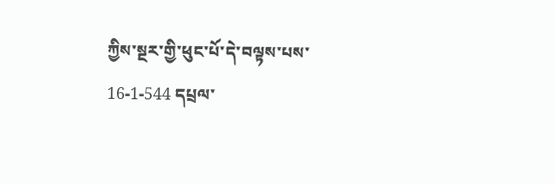ཀྱིས་སྔར་གྱི་ཕུང་པོ་དེ་བལྟས་པས་ 16-1-544 དཔྲལ་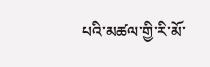པའི་མཚལ་གྱི་རི་མོ་